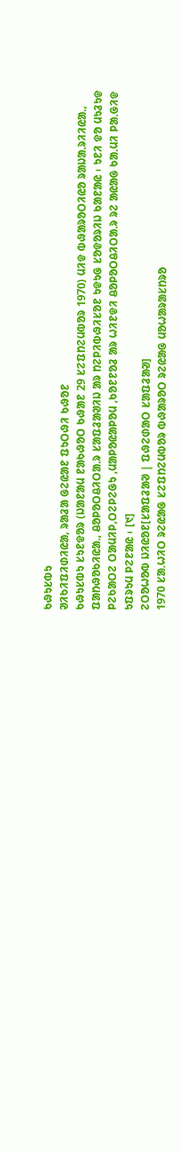ᱠᱷᱩᱥᱵᱩ
ᱣᱤᱠᱤᱯᱤᱰᱤᱭᱟ, ᱨᱟᱲᱟ ᱜᱮᱭᱟᱱ ᱯᱩᱛᱷᱤ ᱠᱷᱚᱱ
ᱠᱷᱩᱥᱵᱩ ᱥᱩᱱᱫᱚᱨ (ᱡᱟᱱᱟᱢ ᱱᱟᱠᱷᱚᱛ ᱠᱷᱟᱱ 29 ᱥᱮᱯᱴᱮᱢᱵᱚᱨ 1970) ᱢᱤᱫ ᱵᱷᱟᱨᱚᱛᱤᱭᱚ ᱨᱟᱡᱟᱹᱨᱤᱤᱭᱟᱹ, ᱯᱟᱴᱷᱚᱠᱤᱭᱟᱹ, ᱪᱚᱞᱚᱛᱪᱤᱛᱟᱹᱨ ᱥᱟᱯᱲᱟᱣᱤᱡ ᱟᱨ ᱴᱮᱞᱤᱵᱷᱤᱥᱚᱱ ᱩᱫᱩᱜ ᱥᱚᱫᱚᱨᱤᱡ ᱠᱟᱱᱟᱭ ᱾ ᱩᱱᱤ ᱫᱚ ᱢᱩᱲᱩᱫ ᱞᱮᱠᱟᱛᱮ ᱛᱟᱢᱤᱞ,ᱛᱮᱞᱮᱜᱩ ,ᱢᱟᱞᱚᱭᱟᱞᱚᱢ ,ᱠᱚᱱᱱᱚᱲ ᱟᱨ ᱦᱤᱱᱫᱤ ᱪᱚᱞᱚᱛᱪᱤᱛᱟᱹᱨ ᱨᱮ ᱟᱭᱟᱜ ᱠᱟᱹᱢᱤ ᱞᱟᱹᱜᱤᱫ ᱩᱯᱨᱩᱢ ᱞᱮᱱᱟᱭ ᱾ [᱑]
ᱮᱛᱚᱦᱚᱵ ᱡᱤᱭᱚᱱ[ᱥᱟᱯᱲᱟᱣ | ᱯᱷᱮᱰᱟᱛ ᱥᱟᱯᱲᱟᱣ]
1970 ᱥᱟᱹᱦᱤᱛ ᱨᱮᱭᱟᱜ ᱥᱮᱯᱴᱮᱢᱵᱚᱨ ᱵᱷᱟᱨᱚᱛ ᱨᱮᱭᱟᱜ ᱢᱚᱦᱟᱨᱟᱥᱴᱨᱚ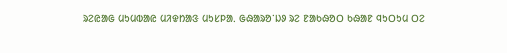ᱨᱮᱭᱟᱜ ᱢᱩᱢᱵᱟᱭ ᱢᱤᱫᱴᱟᱝ ᱢᱩᱥᱞᱟᱹ ᱜᱷᱟᱨᱚᱸᱡᱽ ᱨᱮ ᱱᱟᱠᱷᱚᱛ ᱠᱷᱟᱱ ᱧᱩᱛᱩᱢ ᱛᱮ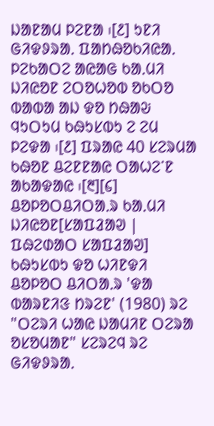ᱡᱟᱱᱟᱢ ᱞᱮᱱᱟ ᱾[᱒] ᱩᱱᱤ ᱜᱤᱫᱽᱨᱟᱹ ᱯᱟᱴᱷᱚᱠᱤᱭᱟᱹ ᱞᱮᱠᱟᱛᱮ ᱟᱭᱟᱜ ᱠᱟᱹᱢᱤ ᱡᱤᱭᱚᱱ ᱮᱛᱚᱦᱚᱵ ᱚᱠᱛᱚ ᱵᱟᱵᱟ ᱟᱡ ᱫᱚ ᱴᱷᱟᱶ ᱧᱩᱛᱩᱢ ᱠᱷᱩᱥᱵᱩ ᱮ ᱮᱢ ᱞᱮᱫᱟ ᱾[᱒] ᱯᱨᱟᱭ 40 ᱥᱮᱨᱢᱟ ᱠᱷᱚᱱ ᱪᱮᱱᱱᱟᱭ ᱛᱟᱦᱮᱸᱱ ᱟᱠᱟᱫᱟᱭ ᱾[᱓][᱔]
ᱪᱚᱞᱚᱛᱪᱤᱛᱟᱹᱨ ᱠᱟᱹᱢᱤ ᱡᱤᱭᱚᱱ[ᱥᱟᱯᱲᱟᱣ | ᱯᱷᱮᱰᱟᱛ ᱥᱟᱯᱲᱟᱣ]
ᱠᱷᱩᱥᱵᱩ ᱫᱚ ᱦᱤᱱᱫᱤ ᱪᱚᱞᱚᱛ ᱪᱤᱛᱟᱹᱨ 'ᱫᱟ ᱵᱟᱨᱱᱤᱝ ᱴᱨᱮᱱ' (1980) ᱨᱮ "ᱛᱮᱨᱤ ᱦᱟᱭ ᱡᱟᱢᱤᱱ ᱛᱮᱨᱟ ᱚᱥᱚᱢᱟᱱ" ᱥᱮᱨᱮᱧ ᱨᱮ ᱜᱤᱫᱽᱨᱟᱹ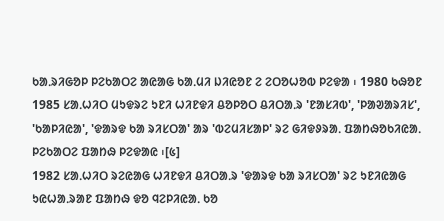ᱠᱟᱹᱨᱤᱜᱚᱞ ᱞᱮᱠᱟᱛᱮ ᱟᱭᱟᱜ ᱠᱟᱹᱢᱤ ᱡᱤᱭᱚᱱ ᱮ ᱮᱛᱚᱦᱚᱵ ᱞᱮᱫᱟ ᱾ 1980 ᱠᱷᱚᱱ 1985 ᱥᱟᱹᱦᱤᱛ ᱢᱩᱫᱨᱮ ᱩᱱᱤ ᱦᱤᱱᱫᱤ ᱪᱚᱞᱚᱛ ᱪᱤᱛᱟᱹᱨ 'ᱱᱟᱥᱤᱵ', 'ᱞᱟᱣᱟᱨᱤᱥ', 'ᱠᱟᱞᱤᱭᱟ', 'ᱫᱟᱨᱫ ᱠᱟ ᱨᱤᱥᱛᱟ' ᱟᱨ 'ᱵᱮᱢᱤᱥᱟᱞ' ᱨᱮ ᱜᱤᱫᱽᱨᱟᱹ ᱯᱟᱴᱷᱚᱠᱤᱭᱟᱹ ᱞᱮᱠᱟᱛᱮ ᱯᱟᱴᱷ ᱞᱮᱫᱟᱭ ᱾[᱕]
1982 ᱥᱟᱹᱦᱤᱛ ᱨᱮᱭᱟᱜ ᱦᱤᱱᱫᱤ ᱪᱤᱛᱟᱹᱨ 'ᱫᱟᱨᱫ ᱠᱟ ᱨᱤᱥᱛᱟ' ᱨᱮ ᱩᱱᱤᱭᱟᱜ ᱩᱭᱦᱟᱹᱨᱟᱱ ᱯᱟᱴᱷ ᱫᱚ ᱧᱮᱞᱤᱭᱟᱹ ᱠᱚ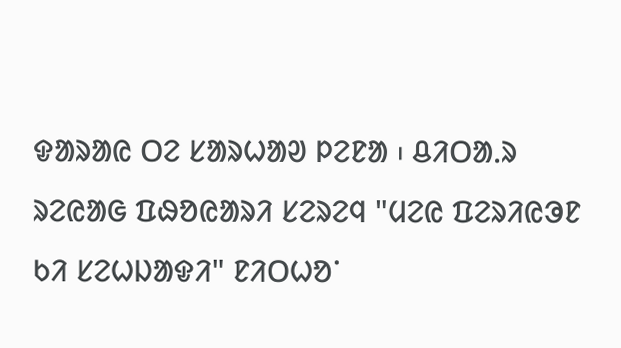ᱫᱟᱨᱟᱭ ᱛᱮ ᱥᱟᱨᱦᱟᱣ ᱞᱮᱱᱟ ᱾ ᱪᱤᱛᱟᱹᱨ ᱨᱮᱭᱟᱜ ᱯᱷᱚᱭᱟᱨᱤ ᱥᱮᱨᱮᱧ "ᱢᱮᱭ ᱯᱮᱨᱤᱭᱳᱱ ᱠᱤ ᱥᱮᱦᱡᱟᱫᱤ" ᱱᱤᱛᱦᱚᱸ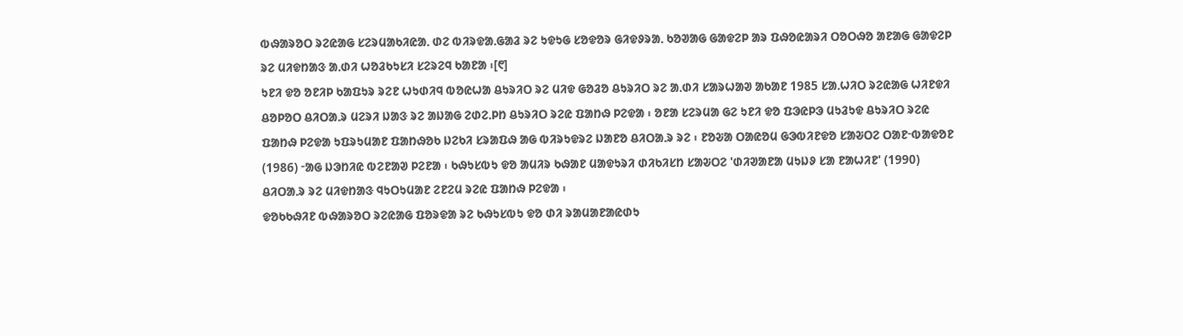ᱵᱷᱟᱨᱚᱛ ᱨᱮᱭᱟᱜ ᱥᱮᱨᱢᱟᱠᱤᱭᱟᱹ ᱰᱮ ᱵᱤᱨᱫᱟᱹᱜᱟᱲ ᱨᱮ ᱩᱫᱩᱜ ᱥᱚᱫᱚᱨ ᱜᱤᱫᱽᱨᱟᱹ ᱠᱚᱣᱟᱜ ᱜᱟᱫᱮᱞ ᱟᱨ ᱯᱷᱚᱭᱟᱨᱤ ᱛᱚᱛᱷᱚ ᱟᱱᱟᱜ ᱜᱟᱫᱮᱞ ᱨᱮ ᱢᱤᱫᱴᱟᱝ ᱟᱹᱰᱤ ᱦᱚᱲᱠᱩᱥᱤ ᱥᱮᱨᱮᱧ ᱠᱟᱱᱟ ᱾[᱖]
ᱩᱱᱤ ᱫᱚ ᱚᱱᱤᱞ ᱠᱟᱯᱩᱨ ᱨᱮᱱ ᱦᱩᱰᱤᱧ ᱵᱚᱭᱦᱟ ᱪᱩᱨᱤᱛ ᱨᱮ ᱢᱤᱫ ᱜᱚᱲᱚ ᱪᱩᱨᱤᱛ ᱨᱮ ᱟᱹᱰᱤ ᱥᱟᱨᱦᱟᱣ ᱟᱠᱟᱱ 1985 ᱥᱟᱹᱦᱤᱛ ᱨᱮᱭᱟᱜ ᱦᱤᱱᱫᱤ ᱪᱚᱞᱚᱛ ᱪᱤᱛᱟᱹᱨ ᱢᱮᱨᱤ ᱡᱟᱝ ᱨᱮ ᱟᱡᱟᱜ ᱮᱰᱮᱹᱞᱴ ᱪᱩᱨᱤᱛ ᱨᱮᱭ ᱯᱟᱴᱷ ᱞᱮᱫᱟ ᱾ ᱚᱱᱟ ᱥᱮᱨᱢᱟ ᱜᱮ ᱩᱱᱤ ᱫᱚ ᱯᱳᱭᱞᱳ ᱢᱩᱲᱩᱫ ᱪᱩᱨᱤᱛ ᱨᱮᱭ ᱯᱟᱴᱷ ᱞᱮᱫᱟ ᱩᱯᱨᱩᱢᱟᱱ ᱯᱟᱴᱷᱚᱠ ᱡᱮᱠᱤ ᱥᱨᱟᱯᱷ ᱟᱜ ᱵᱤᱨᱩᱫᱨᱮ ᱡᱟᱱᱚ ᱪᱤᱛᱟᱹᱨ ᱨᱮ ᱾ ᱱᱚᱶᱟ ᱛᱟᱭᱚᱢ ᱜᱳᱵᱤᱱᱫᱚ ᱥᱟᱶᱛᱮ ᱛᱟᱱᱼᱵᱟᱫᱚᱱ (1986) ᱼᱟᱜ ᱡᱳᱴᱤᱭ ᱵᱮᱱᱟᱣ ᱞᱮᱱᱟ ᱾ ᱠᱷᱩᱥᱵᱩ ᱫᱚ ᱟᱢᱤᱨ ᱠᱷᱟᱱ ᱢᱟᱫᱩᱨᱤ ᱰᱤᱠᱤᱥᱴ ᱥᱟᱶᱛᱮ 'ᱰᱤᱣᱟᱱᱟ ᱢᱩᱡᱽ ᱥᱟ ᱱᱟᱦᱤᱱ' (1990) ᱪᱤᱛᱟᱹᱨ ᱨᱮ ᱢᱤᱫᱴᱟᱝ ᱧᱩᱛᱩᱢᱟᱱ ᱮᱱᱮᱢ ᱨᱮᱭ ᱯᱟᱴᱷ ᱞᱮᱫᱟ ᱾
ᱫᱚᱠᱠᱷᱤᱱ ᱵᱷᱟᱨᱚᱛ ᱨᱮᱭᱟᱜ ᱯᱚᱨᱫᱟ ᱨᱮ ᱠᱷᱩᱥᱵᱩ ᱫᱚ ᱰᱤ ᱨᱟᱢᱟᱱᱟᱭᱰᱩ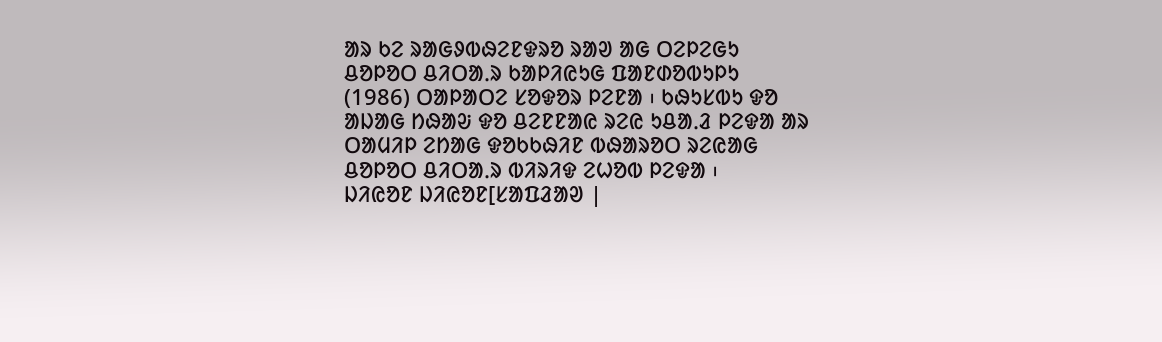ᱟᱨ ᱠᱮ ᱨᱟᱜᱽᱵᱷᱮᱱᱫᱨᱚ ᱨᱟᱣ ᱟᱜ ᱛᱮᱞᱮᱜᱩ ᱪᱚᱞᱚᱛ ᱪᱤᱛᱟᱹᱨ ᱠᱟᱞᱤᱭᱩᱜ ᱯᱟᱱᱰᱚᱵᱩᱞᱩ (1986) ᱛᱟᱞᱟᱛᱮ ᱥᱚᱫᱚᱨ ᱞᱮᱱᱟ ᱾ ᱠᱷᱩᱥᱵᱩ ᱫᱚ ᱟᱡᱟᱜ ᱴᱷᱟᱶ ᱫᱚ ᱪᱮᱱᱱᱟᱭ ᱨᱮᱭ ᱩᱪᱟᱹᱲ ᱞᱮᱫᱟ ᱟᱨ ᱛᱟᱢᱤᱞ ᱮᱴᱟᱜ ᱫᱚᱠᱠᱷᱤᱱ ᱵᱷᱟᱨᱚᱛ ᱨᱮᱭᱟᱜ ᱪᱚᱞᱚᱛ ᱪᱤᱛᱟᱹᱨ ᱵᱤᱨᱤᱫ ᱮᱦᱚᱵ ᱞᱮᱫᱟ ᱾
ᱡᱤᱭᱚᱱ ᱡᱤᱭᱚᱱ[ᱥᱟᱯᱲᱟᱣ |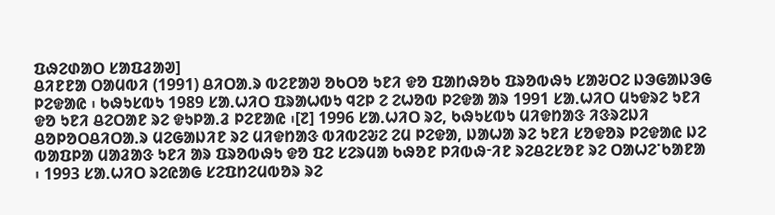ᱯᱷᱮᱰᱟᱛ ᱥᱟᱯᱲᱟᱣ]
ᱪᱤᱱᱱᱟ ᱛᱟᱢᱵᱤ (1991) ᱪᱤᱛᱟᱹᱨ ᱵᱮᱱᱟᱣ ᱚᱠᱛᱚ ᱩᱱᱤ ᱫᱚ ᱯᱟᱴᱷᱚᱠ ᱯᱨᱚᱵᱷᱩ ᱥᱟᱶᱛᱮ ᱡᱳᱜᱟᱡᱳᱜ ᱞᱮᱫᱟᱭ ᱾ ᱠᱷᱩᱥᱵᱩ 1989 ᱥᱟᱹᱦᱤᱛ ᱯᱨᱟᱦᱵᱩ ᱧᱮᱞ ᱮ ᱮᱦᱚᱵ ᱞᱮᱫᱟ ᱟᱨ 1991 ᱥᱟᱹᱦᱤᱛ ᱢᱩᱫᱨᱮ ᱩᱱᱤ ᱫᱚ ᱩᱱᱤ ᱪᱮᱛᱟᱱ ᱨᱮ ᱫᱩᱞᱟᱹᱲ ᱞᱮᱱᱟᱭ ᱾[᱗] 1996 ᱥᱟᱹᱦᱤᱛ ᱨᱮ, ᱠᱷᱩᱥᱵᱩ ᱢᱤᱫᱴᱟᱝ ᱤᱝᱨᱮᱡᱤ ᱪᱚᱞᱚᱛᱪᱤᱛᱟᱹᱨ ᱢᱮᱜᱟᱡᱤᱱ ᱨᱮ ᱢᱤᱫᱴᱟᱝ ᱵᱤᱵᱮᱶᱮ ᱮᱢ ᱞᱮᱫᱟ, ᱡᱟᱦᱟ ᱨᱮ ᱩᱱᱤ ᱥᱚᱫᱚᱨ ᱞᱮᱫᱟᱭ ᱡᱮ ᱵᱟᱯᱞᱟ ᱢᱟᱲᱟᱝ ᱩᱱᱤ ᱟᱨ ᱯᱨᱚᱵᱷᱩ ᱫᱚ ᱯᱮ ᱥᱮᱨᱢᱟ ᱠᱷᱚᱱ ᱞᱤᱵᱷᱼᱤᱱ ᱨᱮᱪᱮᱥᱚᱱ ᱨᱮ ᱛᱟᱦᱮᱸᱠᱟᱱᱟ ᱾ 1993 ᱥᱟᱹᱦᱤᱛ ᱨᱮᱭᱟᱜ ᱥᱮᱯᱴᱮᱢᱵᱚᱨ ᱨᱮ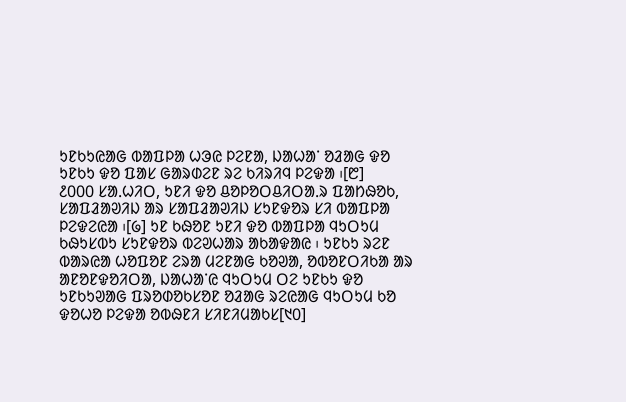ᱩᱱᱠᱩᱭᱟᱜ ᱵᱟᱯᱞᱟ ᱦᱳᱭ ᱞᱮᱱᱟ, ᱡᱟᱦᱟᱸ ᱚᱲᱟᱜ ᱫᱚ ᱩᱱᱠᱩ ᱫᱚ ᱯᱟᱥ ᱜᱟᱨᱰᱮᱱ ᱨᱮ ᱠᱤᱨᱤᱧ ᱞᱮᱫᱟ ᱾[᱘]
᱒᱐᱐᱐ ᱥᱟᱹᱦᱤᱛ, ᱩᱱᱤ ᱫᱚ ᱪᱚᱞᱚᱛᱪᱤᱛᱟᱹᱨ ᱯᱟᱴᱷᱚᱠ, ᱥᱟᱯᱲᱟᱣᱤᱡ ᱟᱨ ᱥᱟᱯᱲᱟᱣᱤᱡ ᱥᱩᱱᱫᱚᱨ ᱥᱤ ᱵᱟᱯᱞᱟ ᱞᱮᱫᱮᱭᱟ ᱾[᱙] ᱩᱱ ᱠᱷᱚᱱ ᱩᱱᱤ ᱫᱚ ᱵᱟᱯᱞᱟ ᱧᱩᱛᱩᱢ ᱠᱷᱩᱥᱵᱩ ᱥᱩᱱᱫᱚᱨ ᱵᱮᱣᱦᱟᱨ ᱟᱠᱟᱫᱟᱭ ᱾ ᱩᱱᱠᱩ ᱨᱮᱱ ᱵᱟᱨᱭᱟ ᱦᱚᱯᱚᱱ ᱮᱨᱟ ᱢᱮᱱᱟᱜ ᱠᱚᱣᱟ, ᱚᱵᱚᱱᱛᱤᱠᱟ ᱟᱨ ᱟᱱᱚᱱᱫᱚᱤᱛᱟ, ᱡᱟᱦᱟᱸᱭ ᱧᱩᱛᱩᱢ ᱛᱮ ᱩᱱᱠᱩ ᱫᱚ ᱩᱱᱠᱩᱣᱟᱜ ᱯᱨᱚᱰᱚᱠᱥᱚᱱ ᱚᱲᱟᱜ ᱨᱮᱭᱟᱜ ᱧᱩᱛᱩᱢ ᱠᱚ ᱫᱚᱦᱚ ᱞᱮᱫᱟ ᱚᱵᱷᱱᱤ ᱥᱤᱱᱤᱢᱟᱠᱥ[᱑᱐]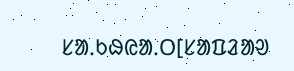ᱥᱟᱹᱠᱷᱭᱟᱹᱛ[ᱥᱟᱯᱲᱟᱣ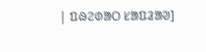| ᱯᱷᱮᱰᱟᱛ ᱥᱟᱯᱲᱟᱣ]